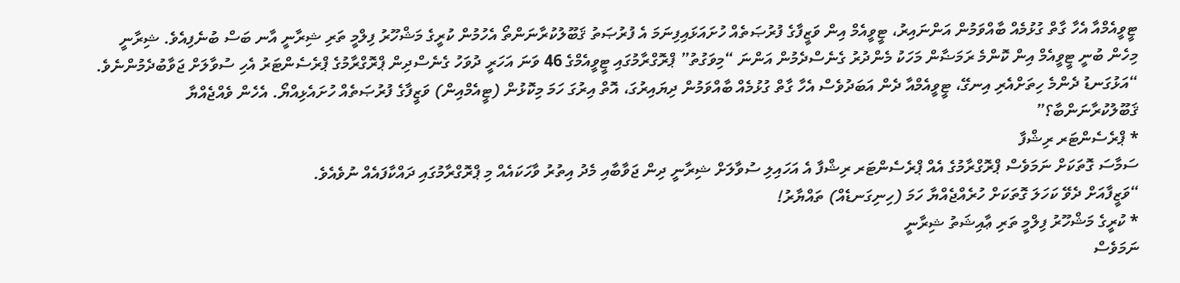ޓީވީއެމްއާ އެހާ ގާތް ގުޅުމެއް ބާއްވަމުން އަންނައިރު، ޓީވީއެމް އިން ވަޒީފާގެ ފުރުޞަތެއް ހުށައަޅައިފިނަމަ އެ ފުރުޞަތު ޤަބޫލުކުރާނަންތޯ އެހުމުން ކުރީގެ މަޝްހޫރު ފިލްމީ ތަރި ޝިރާނީ އާނ ބަސް ބުނެފިއެވެ. ޝިރާނީ މިހެން ބުނީ ޓީވީއެމް އިން ކޮންމެ ރަމަޟާން މަހަކު މެންދުރު ގެނެސްދެމުން އަންނަ “މިވަގުތު” ޕްރޮގްރާމުގައި ޓީވީއެމްގެ 46 ވަނަ އަހަރީ ދުވަހު ގެނެސްދިން ޕްރޮގްރާމުގެ ޕްރެސެންޓަރު އެހި ސުވާލަށް ޖަވާބުދެމުންނެވެ.
“އަޅުގަނޑު ދެންމެ ހިތަށްއެރި އިނގޭ، ޓީވީއެމްއާ ދެން އަބަދުވެސް އެހާ ގާތް ގުޅުމެއް ބާއްވަމުން ދިޔައިރުގަ، އޮތް އިރުގަ ހަމަ މިކޮޅުން (ޓީއެމްއިން) ވަޒީފާގެ ފުރުޞަތެއް ހުށައެޅިއްޔޯ. އެހެން ވެއްޖެއްޔާ ޤަބޫލުކުރާނަންބާ؟”
* ޕްރެސެންޓަރ ރިޝްފާ
ސަމާސަ ގޮތަކަށް ނަމަވެސް ޕްރޮގްރާމުގެ އެއް ޕްރެސެންޓަރ ރިޝްފާ އެ އަހައިލި ސުވާލަށް ޝިރާނީ ދިން ޖަވާބާއި މެދު އިތުރު ވާހަކައެއް މި ޕްރޮގްރާމުގައި ދައްކާފައެއް ނުވެއެވެ.
“ވަޒީފާއަށް ދެވޭ ކަހަލަ ގޮތަކަށް ހުރެއްޖެއްޔާ ހަމަ (ހިނިގަނޑެއް) ތައްޔާރު!
* ކުރީގެ މަޝްހޫރު ފިލްމީ ތަރި ޢާއިޝަތު ޝިރާނީ
ނަމަވެސް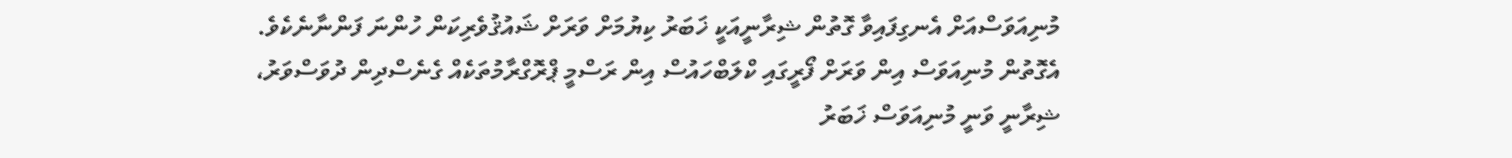މުނިއަވަސްއަށް އެނގިފައިވާ ގޮތުން ޝިރާނީއަކީ ޚަބަރު ކިޔުމަށް ވަރަށް ޝައުޤުވެރިކަން ހުންނަ ފަންނާނެކެވެ. އެގޮތުން މުނިއަވަސް އިން ވަރަށް ފޯރީގައި ކްލަބްހައުސް އިން ރަސްމީ ޕްރޮގްރާމުތަކެއް ގެނެސްދިން ދުވަސްވަރު، ޝިރާނީ ވަނީ މުނިއަވަސް ޚަބަރު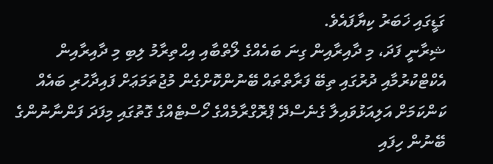ގަޑީގައި ޚަބަރު ކިޔާފައެވެ.
ޝިރާނީ ފަދަ، މި ދާއިރާއިން ގިނަ ބައެއްގެ ލޯތްބާއި އިޙްތިރާމު ލިބި މި ދާއިރާއިން އެކްޓްކުރުމާއި ދުރުގައި ތިބޭ ފަރާތްތައް ބޭނުންކޮށްގެން މުޖުތަމަޢަށް ފައިދާހުރި ބައެއް ކަންކަމަށް އަލިއަޅުވައިލާ ގެނެސްދޭ ޕްރޮގްރާމެއްގެ ހޯސްޓެއްގެ ގޮތުގައި މިފަދަ ފަންނާނުންގެ ބޭނުން ހިފައި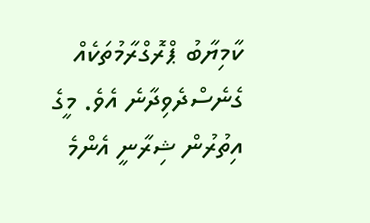ކާމިޔާބު ޕްރޮގްރާމުތަކެއް ގެނެސްދެވިދާނެ އެވެ. މީގެ އިތުރުން ޝިރާނީ އެންމެ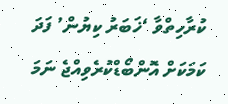ކުރާހިތްވާ ‘ޚަބަރު ކިޔުން’ ފަދަ ކަމަކަށް އޮންބޯޑްކުރެވިއްޖެ ނަމަ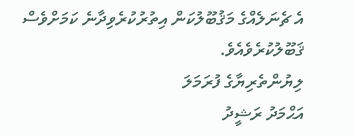އެ ޗެނަލެއްގެ މަޤުބޫލުކަން އިތުރުކުރެވިދާނެ ކަމަށްވެސް ޤަބޫލުކުރެވެއެވެ.
ލިޔުންތެރިޔާގެ ފުރަމަލަ
އަޙްމަދު ރަޝީދު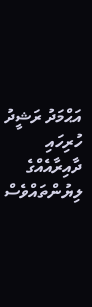އަޙްމަދު ރަޝީދު
ހުރިހައި ދާއިރާއެއްގެ ލިޔުންތައްވެސް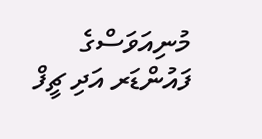މުނިއަވަސްގެ ފައުންޑަރ އަދި ޗީފް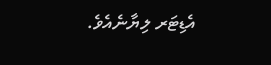އެޑިޓަރ ލިޔާނެއެވެ.